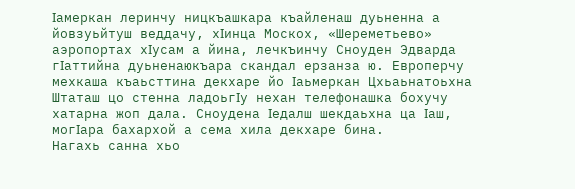Ιамеркан леринчу ницкъашкара къайленаш дуьненна а йовзуьйтуш веддачу, хΙинца Москох, «Шереметьево» аэропортах хΙусам а йина, лечкъинчу Сноуден Эдварда гΙаттийна дуьненаюкъара скандал ерзанза ю. Европерчу мехкаша къаьсттина декхаре йо Ιаьмеркан Цхьаьнатоьхна Штаташ цо стенна ладоьгΙу нехан телефонашка бохучу хатарна жоп дала. Сноудена Ιедалш шекдаьхна ца Ιаш, могΙара бахархой а сема хила декхаре бина.
Нагахь санна хьо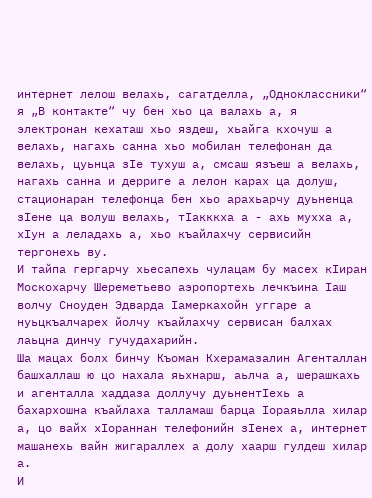интернет лелош велахь, сагатделла, „Одноклассники“ я „В контакте“ чу бен хьо ца валахь а, я электронан кехаташ хьо яздеш, хьайга кхочуш а велахь, нагахь санна хьо мобилан телефонан да велахь, цуьнца зIе тухуш а, смсаш язъеш а велахь, нагахь санна и дерриге а лелон карах ца долуш, стационаран телефонца бен хьо арахьарчу дуьненца зIене ца волуш велахь, тIакккха а - ахь мухха а, хIун а леладахь а, хьо къайлахчу сервисийн тергонехь ву.
И тайпа гергарчу хьесапехь чулацам бу масех кIиран Москохарчу Шереметьево аэропортехь лечкъина Iаш волчу Сноуден Эдварда Iамеркахойн уггаре а нуьцкъалчарех йолчу къайлахчу сервисан балхах лаьцна динчу гучудахарийн.
Ша мацах болх бинчу Къоман Кхерамазалин Агенталлан башхаллаш ю цо нахала яьхнарш, аьлча а, шерашкахь и агенталла хаддаза доллучу дуьнентIехь а бахархошна къайлаха талламаш барца Iораяьлла хилар а, цо вайх хIораннан телефонийн зIенех а, интернет машанехь вайн жигараллех а долу хаарш гулдеш хилар а.
И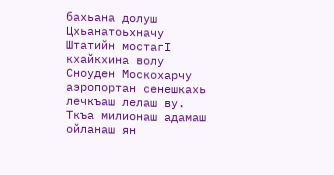бахьана долуш Цхьанатоьхначу Штатийн мостагI кхайкхина волу Сноуден Москохарчу аэропортан сенешкахь лечкъаш лелаш ву. Ткъа милионаш адамаш ойланаш ян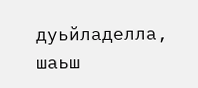дуьйладелла, шаьш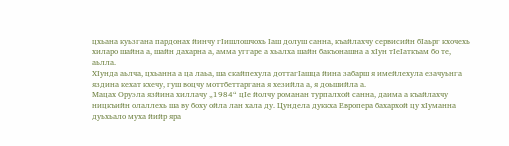цхьана куьзгана пардонах йинчу гIишлошчохь Iаш долуш санна, къайлахчу сервисийн бIаьрг кхочехь хиларо шайна а, шайн дахарна а, амма уггаре а хьалха шайн бакъонашна а хIун тIеIаткъам бо те, аьлла.
ХIунда аьлча, цхьанна а ца лаьа, ша скайпехула доттагIашца йина забарш я имейлехула езачуьнга яздина кехат кхечу, гуш воцчу моттбеттаргана я хезийла а, я доьшийла а.
Мацах Оруэла язйина хиллачу „1984“ цIе йолчу романан турпалхой санна, даима а къайлахчу ницкъийн олаллехь ша ву боху ойла лан хала ду. Цундела дуккха Европера бахархой цу хIуманна дуьхьало муха йийр яра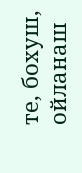те, бохуш, ойланаш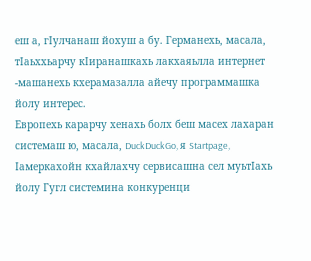еш а, гIулчанаш йохуш а бу. Германехь, масала, тIаьххьарчу кIиранашкахь лакхаяьлла интернет -машанехь кхерамазалла айечу программашка йолу интерес.
Европехь карарчу хенахь болх беш масех лахаран системаш ю, масала, DuckDuckGo, я Startpage, Iамеркахойн кхайлахчу сервисашна сел муьтIахь йолу Гугл системина конкуренци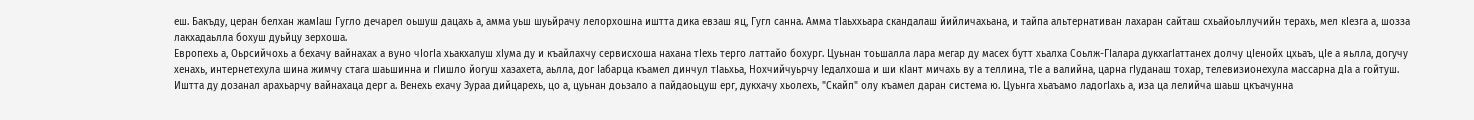еш. Бакъду, церан белхан жамIаш Гугло дечарел оьшуш дацахь а, амма уьш шуьйрачу лелорхошна иштта дика евзаш яц, Гугл санна. Амма тIаьххьара скандалаш йийличахьана, и тайпа альтернативан лахаран сайташ схьайоьллучийн терахь, мел кIезга а, шозза лакхадаьлла бохуш дуьйцу зерхоша.
Европехь а, Оьрсийчохь а бехачу вайнахах а вуно чIогIа хьакхалуш хIума ду и къайлахчу сервисхоша нахана тIехь терго латтайо бохург. Цуьнан тоьшалла лара мегар ду масех бутт хьалха Соьлж-ГIалара дукхагIаттанех долчу цIенойх цхьаъ, цIе а яьлла, догучу хенахь, интернетехула шина жимчу стага шаьшинна и гIишло йогуш хазахета, аьлла, дог Iабарца къамел динчул тIаьхьа, Нохчийчуьрчу Iедалхоша и ши кIант мичахь ву а теллина, тIе а валийна, царна гIуданаш тохар, телевизионехула массарна дIа а гойтуш.
Иштта ду дозанал арахьарчу вайнахаца дерг а. Венехь ехачу Зураа дийцарехь, цо а, цуьнан доьзало а пайдаоьцуш ерг, дукхачу хьолехь, "Скайп" олу къамел даран система ю. Цуьнга хьаъамо ладогIахь а, иза ца лелийча шаьш цкъачунна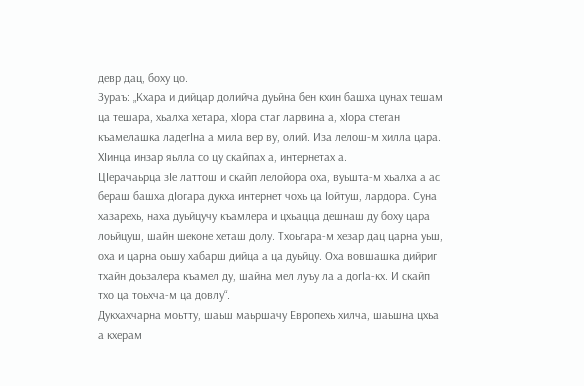девр дац, боху цо.
Зураъ: „Кхара и дийцар долийча дуьйна бен кхин башха цунах тешам ца тешара, хьалха хетара, хIора стаг ларвина а, хIора стеган къамелашка ладегIна а мила вер ву, олий. Иза лелош-м хилла цара. ХIинца инзар яьлла со цу скайпах а, интернетах а.
ЦIерачаьрца зIе латтош и скайп лелойора оха, вуьшта-м хьалха а ас бераш башха дIогара дукха интернет чохь ца Iойтуш, лардора. Суна хазарехь, наха дуьйцучу къамлера и цхьацца дешнаш ду боху цара лоьйцуш, шайн шеконе хеташ долу. Тхоьгара-м хезар дац царна уьш, оха и царна оьшу хабарш дийца а ца дуьйцу. Оха вовшашка дийриг тхайн доьзалера къамел ду, шайна мел луъу ла а догIа-кх. И скайп тхо ца тоьхча-м ца довлу“.
Дукхахчарна моьтту, шаьш маьршачу Европехь хилча, шаьшна цхьа а кхерам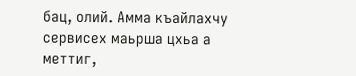бац, олий. Амма къайлахчу сервисех маьрша цхьа а меттиг,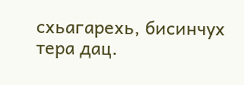схьагарехь, бисинчух тера дац.